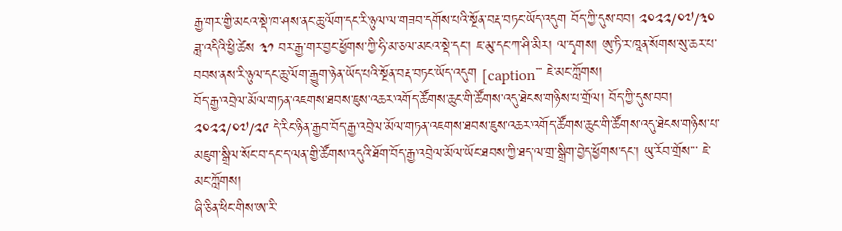རྒྱ་གར་གྱི་མངའ་སྡེ་ཁ་ཤས་ནང་ཆུ་ལོག་དང་རི་ཉུལ་ལ་གཟབ་དགོས་པའི་སྔོན་བརྡ་བཏང་ཡོད་འདུག བོད་ཀྱི་དུས་བབ། ༢༠༢༢/༠༧/༣༠ ཟླ་འདིའི་ཕྱི་ཚེས ༣༡ བར་རྒྱ་གར་བྱང་ཕྱོགས་ཀྱི་ཧི་མ་ཅལ་མངའ་སྡེ་དང་། ཇ་མུ་དང་ཀ་ཤི་མིར། ལ་དྭགས། ཨུ་ཏི་ར་ཁཱན་སོགས་སུ་ཆར་པ་བབས་ནས་རི་ཉུལ་དང་ཆུ་ལོག་རྒྱུག་ཉེན་ཡོད་པའི་སྔོན་བརྡ་བཏང་ཡོད་འདུག [caption་་་ ཇེ་མང་ཀློགས།
བོད་རྒྱ་འབྲེལ་མོལ་གཏན་འཇགས་ཐབས་ཇུས་འཆར་འགོད་ཚོགས་ཆུང་གི་ཚོགས་འདུ་ཐེངས་གཉིས་པ་གྲོལ། བོད་ཀྱི་དུས་བབ། ༢༠༢༢/༠༧/༢༩ དེ་རིང་ཉིན་རྒྱབ་བོད་རྒྱ་འབྲེལ་མོལ་གཏན་འཇགས་ཐབས་ཇུས་འཆར་འགོད་ཚོགས་ཆུང་གི་ཚོགས་འདུ་ཐེངས་གཉིས་པ་མཇུག་སྒྲིལ་སོང་བ་དང་ད་ལན་གྱི་ཚོགས་འདུའི་ཐོག་བོད་རྒྱ་འབྲེལ་མོལ་ཡོང་ཐབས་ཀྱི་ཐད་ལ་གྲ་སྒྲིག་བྱེད་ཕྱོགས་དང་། ཡུ་རོབ་གྲོས་་་ ཇེ་མང་ཀློགས།
ཞི་ཅིན་ཕིང་གིས་ཨ་རི་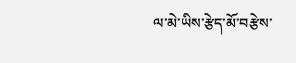ལ་མེ་ཡིས་རྩེད་མོ་བརྩེས་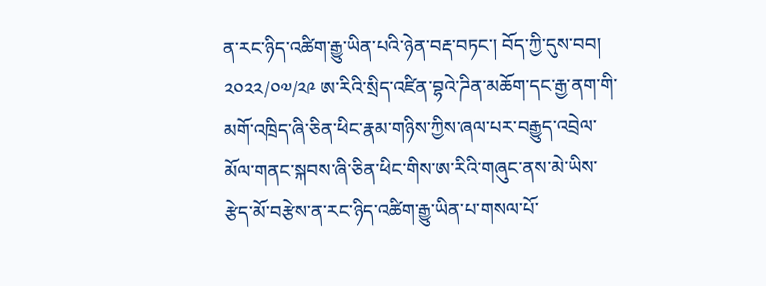ན་རང་ཉིད་འཚིག་རྒྱུ་ཡིན་པའི་ཉེན་བརྡ་བཏང་། བོད་ཀྱི་དུས་བབ། ༢༠༢༢/༠༧/༢༩ ཨ་རིའི་སྲིད་འཛིན་བྷའེ་ཌིན་མཆོག་དང་རྒྱ་ནག་གི་མགོ་འཁྲིད་ཞི་ཅིན་ཕིང་རྣམ་གཉིས་ཀྱིས་ཞལ་པར་བརྒྱུད་འབྲེལ་མོལ་གནང་སྐབས་ཞི་ཅིན་ཕིང་གིས་ཨ་རིའི་གཞུང་ནས་མེ་ཡིས་རྩེད་མོ་བརྩེས་ན་རང་ཉིད་འཚིག་རྒྱུ་ཡིན་པ་གསལ་པོ་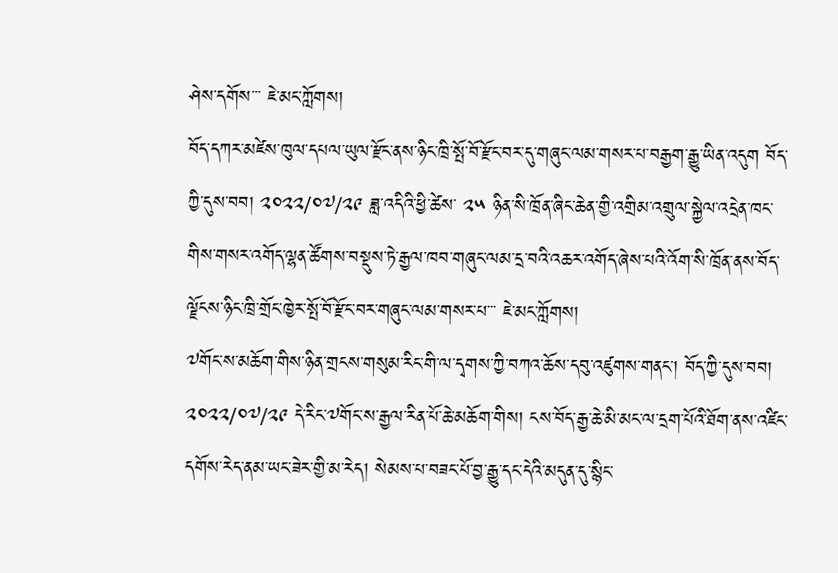ཤེས་དགོས་་་ ཇེ་མང་ཀློགས།
བོད་དཀར་མཛེས་ཁུལ་དཔལ་ཡུལ་རྫོང་ནས་ཉིང་ཁྲི་སྤོ་བོ་རྫོང་བར་དུ་གཞུང་ལམ་གསར་པ་བརྒྱག་རྒྱུ་ཡིན་འདུག བོད་ཀྱི་དུས་བབ། ༢༠༢༢/༠༧/༢༩ ཟླ་འདིའི་ཕྱི་ཚེས་ ༢༥ ཉིན་སི་ཁྲོན་ཞིང་ཆེན་གྱི་འགྲིམ་འགྲུལ་སྐྱེལ་འདྲེན་ཁང་གིས་གསར་འགོད་ལྷན་ཚོགས་བསྡུས་ཏེ་རྒྱལ་ཁབ་གཞུང་ལམ་དྲ་བའི་འཆར་འགོད་ཞེས་པའི་འོག་སི་ཁྲོན་ནས་བོད་ལྗོངས་ཉིང་ཁྲི་གྲོང་ཁྱེར་སྤོ་བོ་རྫོང་བར་གཞུང་ལམ་གསར་པ་་་ ཇེ་མང་ཀློགས།
༧གོང་ས་མཆོག་གིས་ཉིན་གྲངས་གསུམ་རིང་གི་ལ་དྭགས་ཀྱི་བཀའ་ཆོས་དབུ་འཛུགས་གནང་། བོད་ཀྱི་དུས་བབ། ༢༠༢༢/༠༧/༢༩ དེ་རིང་༧གོང་ས་རྒྱལ་རིན་པོ་ཆེ་མཆོག་གིས། ངས་བོད་རྒྱ་ཆེ་མི་མང་ལ་དྲག་པོའི་ཐོག་ནས་འཛིང་དགོས་རེད་ནམ་ཡང་ཟེར་གྱི་མ་རེད། སེམས་པ་བཟང་པོ་བྱ་རྒྱུ་དང་དེའི་མདུན་དུ་སྙིང་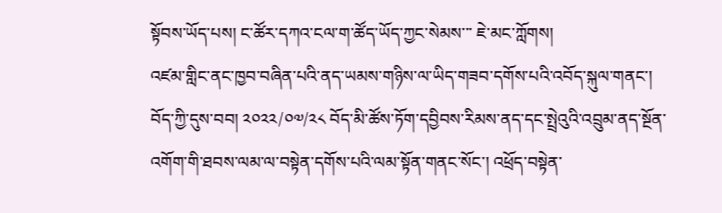སྟོབས་ཡོད་པས། ང་ཚོར་དཀའ་ངལ་ག་ཚོད་ཡོད་ཀྱང་སེམས་་་ ཇེ་མང་ཀློགས།
འཛམ་གླིང་ནང་ཁྱབ་བཞིན་པའི་ནད་ཡམས་གཉིས་ལ་ཡིད་གཟབ་དགོས་པའི་འབོད་སྐུལ་གནང་། བོད་ཀྱི་དུས་བབ། ༢༠༢༢/༠༧/༢༨ བོད་མི་ཚོས་ཏོག་དབྱིབས་རིམས་ནད་དང་སྤྲེའུའི་འབྲུམ་ནད་སྔོན་འགོག་གི་ཐབས་ལམ་ལ་བསྟེན་དགོས་པའི་ལམ་སྟོན་གནང་སོང་། འཕྲོད་བསྟེན་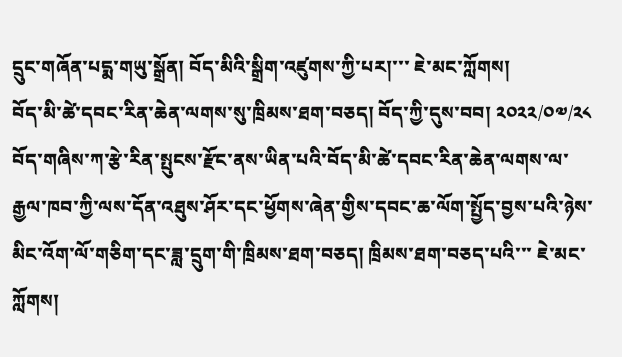དྲུང་གཞོན་པདྨ་གཡུ་སྒྲོན། བོད་མིའི་སྒྲིག་འཛུགས་ཀྱི་པར།་་་ ཇེ་མང་ཀློགས།
བོད་མི་ཚེ་དབང་རིན་ཆེན་ལགས་སུ་ཁྲིམས་ཐག་བཅད། བོད་ཀྱི་དུས་བབ། ༢༠༢༢/༠༧/༢༨ བོད་གཞིས་ཀ་རྩེ་རིན་སྤུངས་རྫོང་ནས་ཡིན་པའི་བོད་མི་ཚེ་དབང་རིན་ཆེན་ལགས་ལ་རྒྱལ་ཁབ་ཀྱི་ལས་དོན་འཐུས་ཤོར་དང་ཕྱོགས་ཞེན་གྱིས་དབང་ཆ་ལོག་སྤྱོད་བྱས་པའི་ཉེས་མིང་འོག་ལོ་གཅིག་དང་ཟླ་དྲུག་གི་ཁྲིམས་ཐག་བཅད། ཁྲིམས་ཐག་བཅད་པའི་་་ ཇེ་མང་ཀློགས།